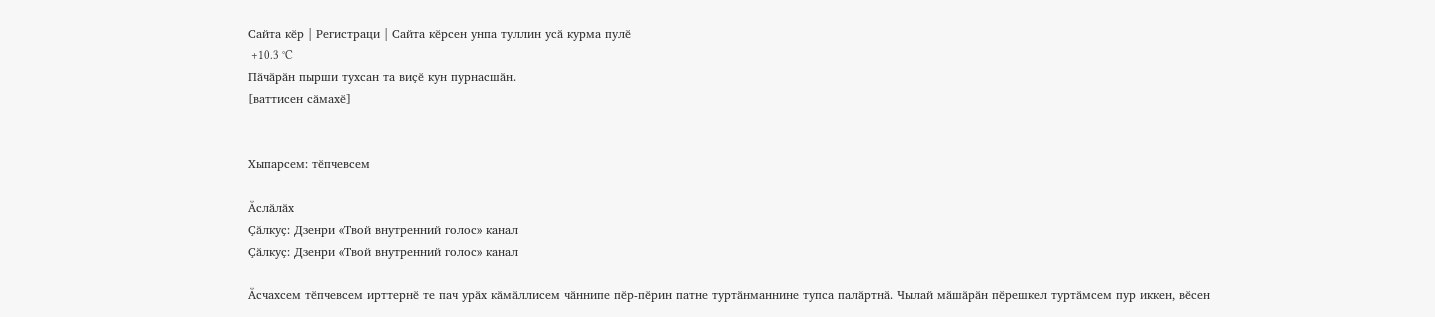Сайта кӗр | Регистраци | Сайта кӗрсен унпа туллин усӑ курма пулӗ
 +10.3 °C
Пӑчӑрӑн пырши тухсан та виҫӗ кун пурнасшӑн.
[ваттисен сӑмахӗ]


Хыпарсем: тӗпчевсем

Ӑслӑлӑх
Ҫӑлкуҫ: Дзенри «Твой внутренний голос» канал
Ҫӑлкуҫ: Дзенри «Твой внутренний голос» канал

Ӑсчахсем тӗпчевсем ирттернӗ те пач урӑх кӑмӑллисем чӑннипе пӗр-пӗрин патне туртӑнманнине тупса палӑртнӑ. Чылай мӑшӑрӑн пӗрешкел туртӑмсем пур иккен, вӗсен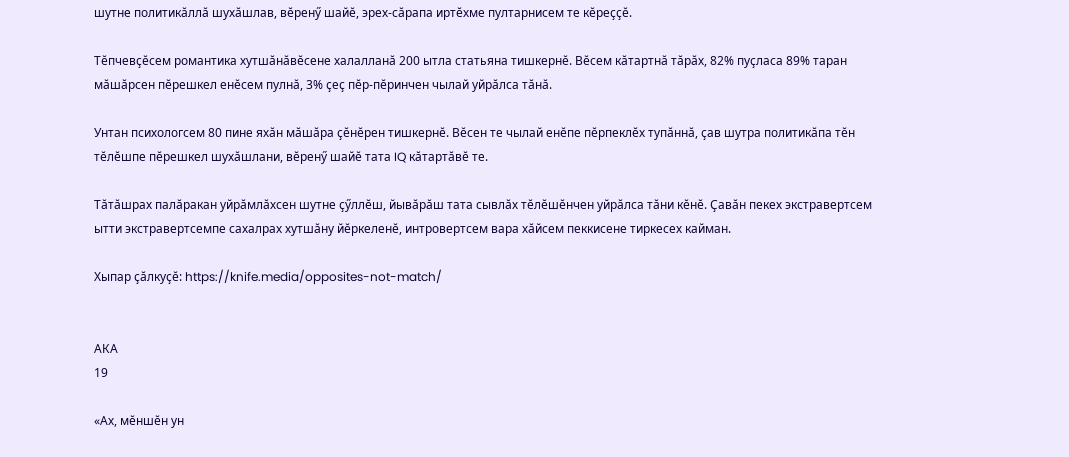шутне политикӑллӑ шухӑшлав, вӗренӳ шайӗ, эрех-сӑрапа иртӗхме пултарнисем те кӗреҫҫӗ.

Тӗпчевҫӗсем романтика хутшӑнӑвӗсене халалланӑ 200 ытла статьяна тишкернӗ. Вӗсем кӑтартнӑ тӑрӑх, 82% пуҫласа 89% таран мӑшӑрсен пӗрешкел енӗсем пулнӑ, 3% ҫеҫ пӗр-пӗринчен чылай уйрӑлса тӑнӑ.

Унтан психологсем 80 пине яхӑн мӑшӑра ҫӗнӗрен тишкернӗ. Вӗсен те чылай енӗпе пӗрпеклӗх тупӑннӑ, ҫав шутра политикӑпа тӗн тӗлӗшпе пӗрешкел шухӑшлани, вӗренӳ шайӗ тата IQ кӑтартӑвӗ те.

Тӑтӑшрах палӑракан уйрӑмлӑхсен шутне ҫӳллӗш, йывӑрӑш тата сывлӑх тӗлӗшӗнчен уйрӑлса тӑни кӗнӗ. Ҫавӑн пекех экстравертсем ытти экстравертсемпе сахалрах хутшӑну йӗркеленӗ, интровертсем вара хӑйсем пеккисене тиркесех кайман.

Хыпар ҫӑлкуҫӗ: https://knife.media/opposites-not-match/


АКА
19

«Ах, мӗншӗн ун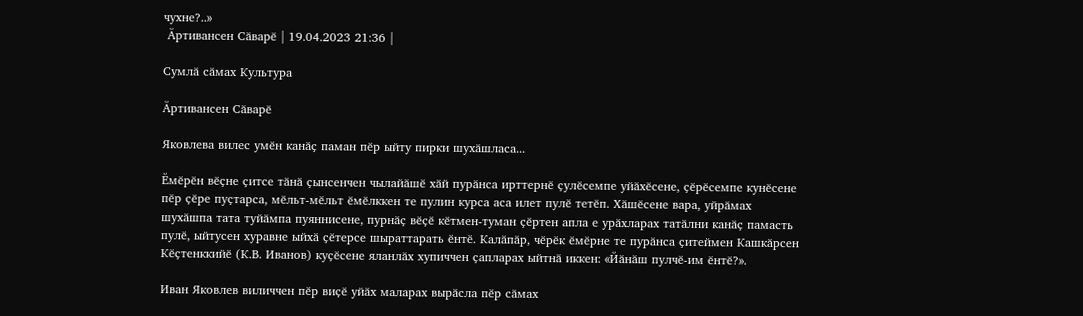чухне?..»
 Ӑртивансен Сӑварӗ | 19.04.2023 21:36 |

Сумлӑ сӑмах Культура

Ӑртивансен Сӑварӗ

Яковлева вилес умӗн канӑҫ паман пӗр ыйту пирки шухӑшласа...

Ӗмӗрӗн вӗҫне ҫитсе тӑнӑ ҫынсенчен чылайӑшӗ хӑй пурӑнса ирттернӗ ҫулӗсемпе уйӑхӗсене, ҫӗрӗсемпе кунӗсене пӗр ҫӗре пуҫтарса, мӗльт-мӗльт ӗмӗлккен те пулин курса аса илет пулӗ тетӗп. Хӑшӗсене вара, уйрӑмах шухӑшпа тата туйӑмпа пуяннисене, пурнӑҫ вӗҫӗ кӗтмен-туман ҫӗртен апла е урӑхларах татӑлни канӑҫ памасть пулӗ, ыйтусен хуравне ыйхӑ ҫӗтерсе шыраттарать ӗнтӗ. Калӑпӑр, чӗрӗк ӗмӗрне те пурӑнса ҫитеймен Кашкӑрсен Кӗҫтенккийӗ (К.В. Иванов) куҫӗсене яланлӑх хупиччен ҫапларах ыйтнӑ иккен: «Йӑнӑш пулчӗ-им ӗнтӗ?».

Иван Яковлев виличчен пӗр виҫӗ уйӑх маларах вырӑсла пӗр сӑмах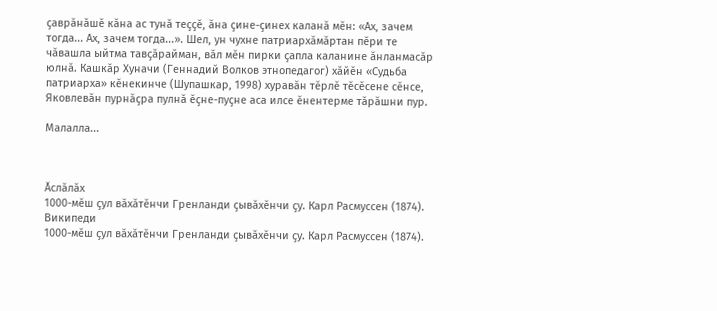ҫаврӑнӑшӗ кӑна ас тунӑ теҫҫӗ, ӑна ҫине-ҫинех каланӑ мӗн: «Ах, зачем тогда... Ах, зачем тогда...». Шел, ун чухне патриархӑмӑртан пӗри те чӑвашла ыйтма тавҫӑрайман, вӑл мӗн пирки ҫапла каланине ӑнланмасӑр юлнӑ. Кашкӑр Хуначи (Геннадий Волков этнопедагог) хӑйӗн «Судьба патриарха» кӗнекинче (Шупашкар, 1998) хуравӑн тӗрлӗ тӗсӗсене сӗнсе, Яковлевӑн пурнӑҫра пулнӑ ӗҫне-пуҫне аса илсе ӗнентерме тӑрӑшни пур.

Малалла...



Ӑслӑлӑх
1000-мӗш ҫул вӑхӑтӗнчи Гренланди ҫывӑхӗнчи ҫу. Карл Расмуссен (1874). Википеди
1000-мӗш ҫул вӑхӑтӗнчи Гренланди ҫывӑхӗнчи ҫу. Карл Расмуссен (1874).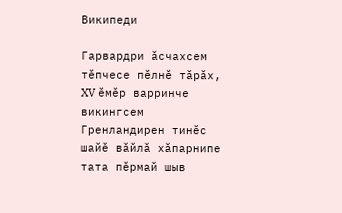Википеди

Гарвардри ӑсчахсем тӗпчесе пӗлнӗ тӑрӑх, XV ӗмӗр варринче викингсем Гренландирен тинӗс шайӗ вӑйлӑ хӑпарнипе тата пӗрмай шыв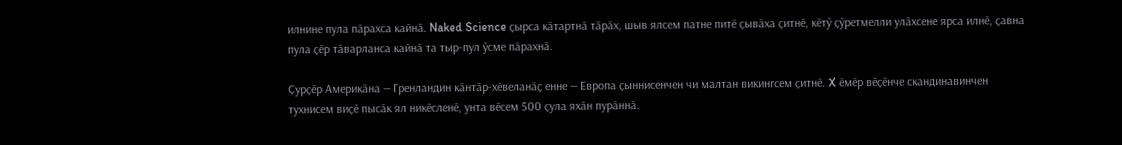илнине пула пӑрахса кайнӑ. Naked Science ҫырса кӑтартнӑ тӑрӑх, шыв ялсем патне питӗ ҫывӑха ҫитнӗ, кӗтӳ ҫӳретмелли улӑхсене ярса илнӗ, ҫавна пула ҫӗр тӑварланса кайнӑ та тыр-пул ӳсме пӑрахнӑ.

Ҫурҫӗр Америкӑна — Гренландин кӑнтӑр-хӗвеланӑҫ енне — Европа ҫыннисенчен чи малтан викингсем ҫитнӗ. X ӗмӗр вӗҫӗнче скандинавинчен тухнисем виҫӗ пысӑк ял никӗсленӗ, унта вӗсем 500 ҫула яхӑн пурӑннӑ.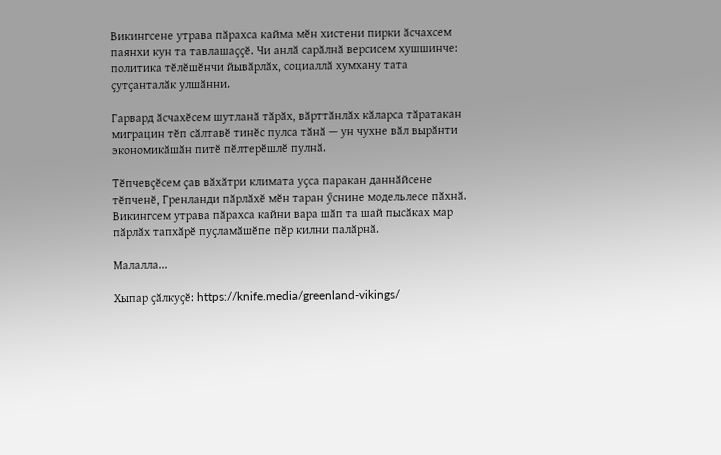Викингсене утрава пӑрахса кайма мӗн хистени пирки ӑсчахсем паянхи кун та тавлашаҫҫӗ. Чи анлӑ сарӑлнӑ версисем хушшинче: политика тӗлӗшӗнчи йывӑрлӑх, социаллӑ хумхану тата ҫутҫанталӑк улшӑнни.

Гарвард ӑсчахӗсем шутланӑ тӑрӑх, вӑрттӑнлӑх кӑларса тӑратакан миграцин тӗп сӑлтавӗ тинӗс пулса тӑнӑ — ун чухне вӑл вырӑнти экономикӑшӑн питӗ пӗлтерӗшлӗ пулнӑ.

Тӗпчевҫӗсем ҫав вӑхӑтри климата уҫса паракан даннӑйсене тӗпченӗ, Гренланди пӑрлӑхӗ мӗн таран ӳснине модельлесе пӑхнӑ. Викингсем утрава пӑрахса кайни вара шӑп та шай пысӑках мар пӑрлӑх тапхӑрӗ пуҫламӑшӗпе пӗр килни палӑрнӑ.

Малалла...

Хыпар ҫӑлкуҫӗ: https://knife.media/greenland-vikings/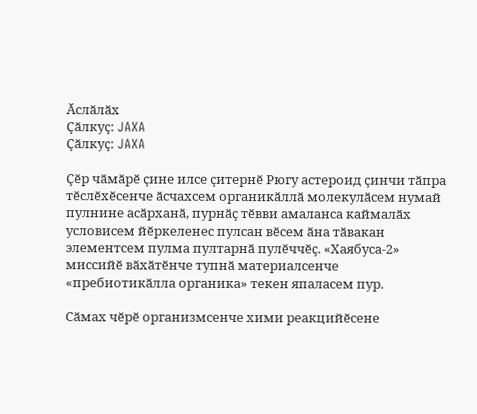Ӑслӑлӑх
Ҫӑлкуҫ: JAXA
Ҫӑлкуҫ: JAXA

Ҫӗр чӑмӑрӗ ҫине илсе ҫитернӗ Рюгу астероид ҫинчи тӑпра тӗслӗхӗсенче ӑсчахсем органикӑллӑ молекулӑсем нумай пулнине асӑрханӑ, пурнӑҫ тӗвви амаланса каймалӑх условисем йӗркеленес пулсан вӗсем ӑна тӑвакан элементсем пулма пултарнӑ пулӗччӗҫ. «Хаябуса-2» миссийӗ вӑхӑтӗнче тупнӑ материалсенче «пребиотикӑлла органика» текен япаласем пур.

Сӑмах чӗрӗ организмсенче хими реакцийӗсене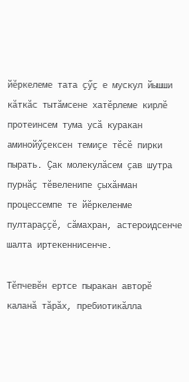йӗркелеме тата ҫӳҫ е мускул йышши кӑткӑс тытӑмсене хатӗрлеме кирлӗ протеинсем тума усӑ куракан аминойӳҫексен темиҫе тӗсӗ пирки пырать. Ҫак молекулӑсем ҫав шутра пурнӑҫ тӗвеленипе ҫыхӑнман процессемпе те йӗркеленме пултараҫҫӗ, сӑмахран, астероидсенче шалта иртекеннисенче.

Тӗпчевӗн ертсе пыракан авторӗ каланӑ тӑрӑх, пребиотикӑлла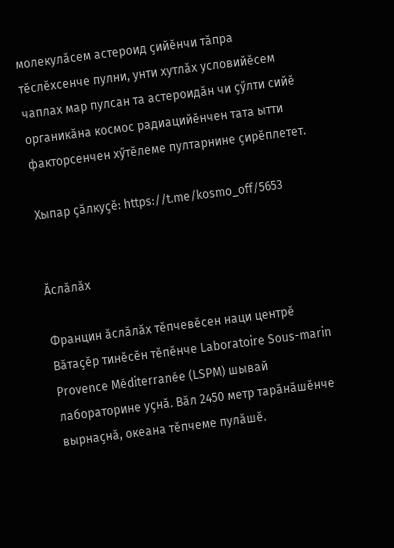молекулӑсем астероид ҫийӗнчи тӑпра тӗслӗхсенче пулни, унти хутлӑх условийӗсем чаплах мар пулсан та астероидӑн чи ҫӳлти сийӗ органикӑна космос радиацийӗнчен тата ытти факторсенчен хӳтӗлеме пултарнине ҫирӗплетет.

Хыпар ҫӑлкуҫӗ: https://t.me/kosmo_off/5653


Ӑслӑлӑх

Францин ӑслӑлӑх тӗпчевӗсен наци центрӗ Вӑтаҫӗр тинӗсӗн тӗпӗнче Laboratoire Sous-marin Provence Méditerranée (LSPM) шывай лабораторине уҫнӑ. Вӑл 2450 метр тарӑнӑшӗнче вырнаҫнӑ, океана тӗпчеме пулӑшӗ.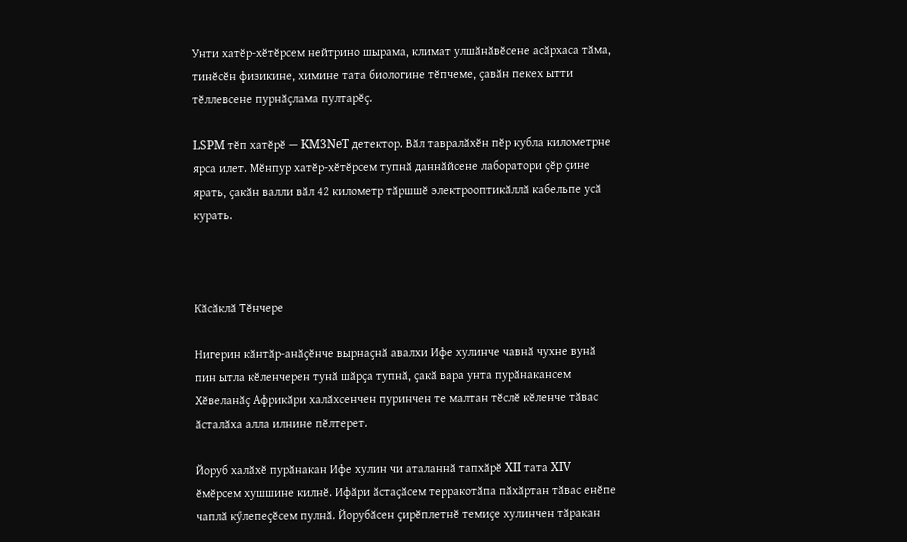Унти хатӗр-хӗтӗрсем нейтрино шырама, климат улшӑнӑвӗсене асӑрхаса тӑма, тинӗсӗн физикине, химине тата биологине тӗпчеме, ҫавӑн пекех ытти тӗллевсене пурнӑҫлама пултарӗҫ.

LSPM тӗп хатӗрӗ — KM3NeT детектор. Вӑл тавралӑхӗн пӗр кубла километрне ярса илет. Мӗнпур хатӗр-хӗтӗрсем тупнӑ даннӑйсене лаборатори ҫӗр ҫине ярать, ҫакӑн валли вӑл 42 километр тӑршшӗ электрооптикӑллӑ кабельпе усӑ курать.



Кӑсӑклӑ Тӗнчере

Нигерин кӑнтӑр-анӑҫӗнче вырнаҫнӑ авалхи Ифе хулинче чавнӑ чухне вунӑ пин ытла кӗленчерен тунӑ шӑрҫа тупнӑ, ҫакӑ вара унта пурӑнакансем Хӗвеланӑҫ Африкӑри халӑхсенчен пуринчен те малтан тӗслӗ кӗленче тӑвас ӑсталӑха алла илнине пӗлтерет.

Йоруб халӑхӗ пурӑнакан Ифе хулин чи аталаннӑ тапхӑрӗ XII тата XIV ӗмӗрсем хушшине килнӗ. Ифӑри ӑстаҫӑсем терракотӑпа пӑхӑртан тӑвас енӗпе чаплӑ кӳлепеҫӗсем пулнӑ. Йорубӑсен ҫирӗплетнӗ темиҫе хулинчен тӑракан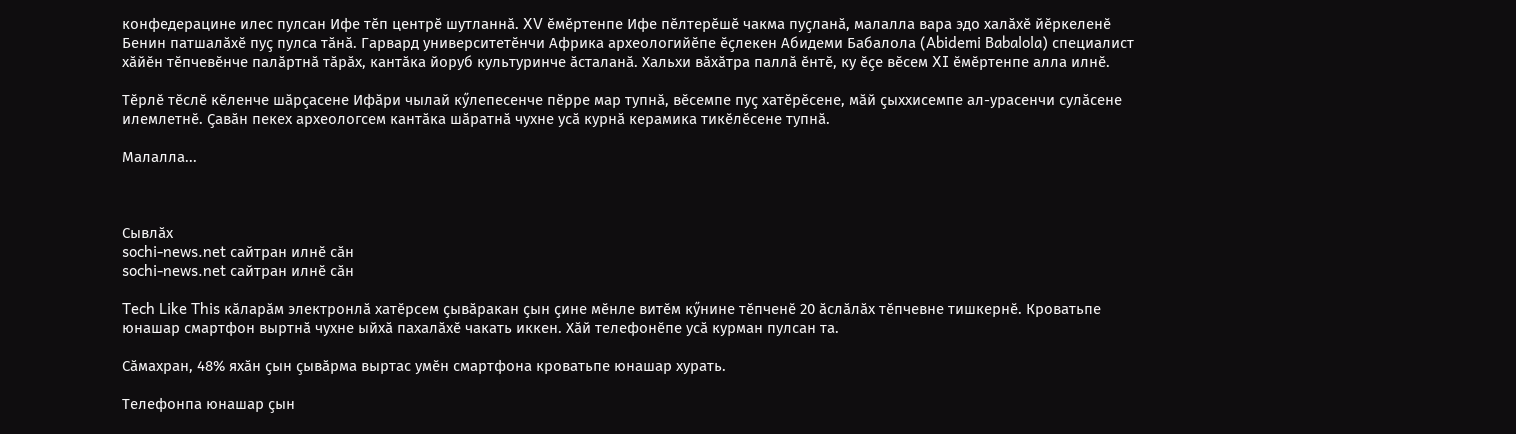конфедерацине илес пулсан Ифе тӗп центрӗ шутланнӑ. XV ӗмӗртенпе Ифе пӗлтерӗшӗ чакма пуҫланӑ, малалла вара эдо халӑхӗ йӗркеленӗ Бенин патшалӑхӗ пуҫ пулса тӑнӑ. Гарвард университетӗнчи Африка археологийӗпе ӗҫлекен Абидеми Бабалола (Abidemi Babalola) специалист хӑйӗн тӗпчевӗнче палӑртнӑ тӑрӑх, кантӑка йоруб культуринче ӑсталанӑ. Хальхи вӑхӑтра паллӑ ӗнтӗ, ку ӗҫе вӗсем XI ӗмӗртенпе алла илнӗ.

Тӗрлӗ тӗслӗ кӗленче шӑрҫасене Ифӑри чылай кӳлепесенче пӗрре мар тупнӑ, вӗсемпе пуҫ хатӗрӗсене, мӑй ҫыххисемпе ал-урасенчи сулӑсене илемлетнӗ. Ҫавӑн пекех археологсем кантӑка шӑратнӑ чухне усӑ курнӑ керамика тикӗлӗсене тупнӑ.

Малалла...



Сывлӑх
sochi-news.net сайтран илнӗ сӑн
sochi-news.net сайтран илнӗ сӑн

Tech Like This кӑларӑм электронлӑ хатӗрсем ҫывӑракан ҫын ҫине мӗнле витӗм кӳнине тӗпченӗ 20 ӑслӑлӑх тӗпчевне тишкернӗ. Кроватьпе юнашар смартфон выртнӑ чухне ыйхӑ пахалӑхӗ чакать иккен. Хӑй телефонӗпе усӑ курман пулсан та.

Сӑмахран, 48% яхӑн ҫын ҫывӑрма выртас умӗн смартфона кроватьпе юнашар хурать.

Телефонпа юнашар ҫын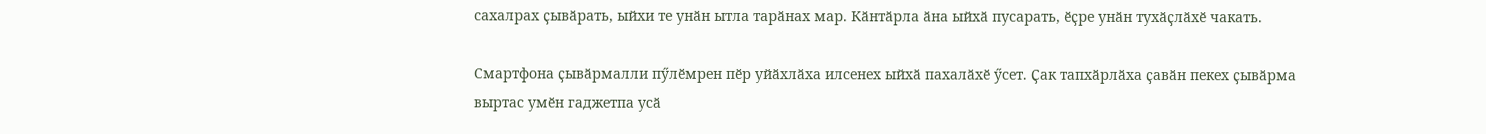сахалрах ҫывӑрать, ыйхи те унӑн ытла тарӑнах мар. Кӑнтӑрла ӑна ыйхӑ пусарать, ӗҫре унӑн тухӑҫлӑхӗ чакать.

Смартфона ҫывӑрмалли пӳлӗмрен пӗр уйӑхлӑха илсенех ыйхӑ пахалӑхӗ ӳсет. Ҫак тапхӑрлӑха ҫавӑн пекех ҫывӑрма выртас умӗн гаджетпа усӑ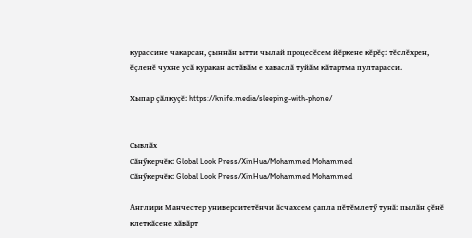курассине чакарсан, ҫыннӑн ытти чылай процесӗсем йӗркене кӗрӗҫ: тӗслӗхрен, ӗҫленӗ чухне усӑ куракан астӑвӑм е хаваслӑ туйӑм кӑтартма пултарасси.

Хыпар ҫӑлкуҫӗ: https://knife.media/sleeping-with-phone/


Сывлӑх
Сӑнӳкерчӗк: Global Look Press/XinHua/Mohammed Mohammed
Сӑнӳкерчӗк: Global Look Press/XinHua/Mohammed Mohammed

Англири Манчестер университетӗнчи ӑсчахсем ҫапла пӗтӗмлетӳ тунӑ: пылӑн ҫӗнӗ клеткӑсене хӑвӑрт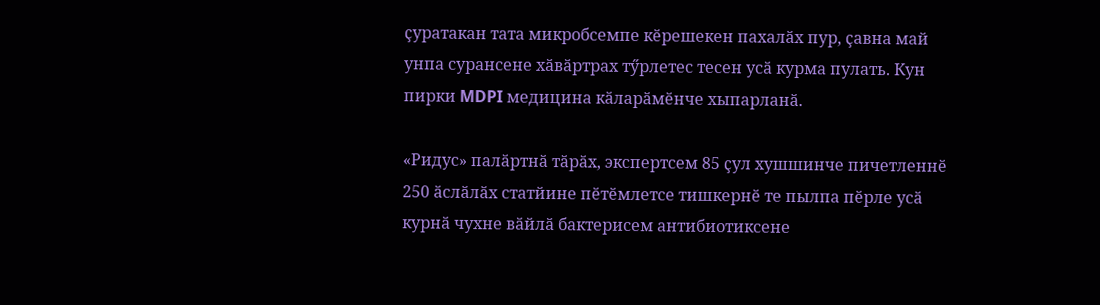ҫуратакан тата микробсемпе кӗрешекен пахалӑх пур, ҫавна май унпа сурансене хӑвӑртрах тӳрлетес тесен усӑ курма пулать. Кун пирки MDPI медицина кӑларӑмӗнче хыпарланӑ.

«Ридус» палӑртнӑ тӑрӑх, экспертсем 85 ҫул хушшинче пичетленнӗ 250 ӑслӑлӑх статйине пӗтӗмлетсе тишкернӗ те пылпа пӗрле усӑ курнӑ чухне вӑйлӑ бактерисем антибиотиксене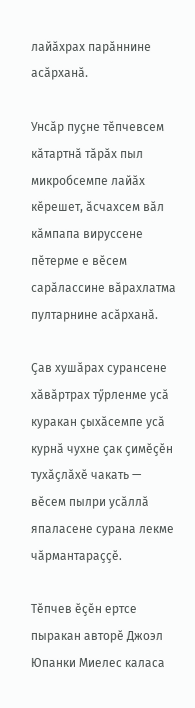лайӑхрах парӑннине асӑрханӑ.

Унсӑр пуҫне тӗпчевсем кӑтартнӑ тӑрӑх пыл микробсемпе лайӑх кӗрешет, ӑсчахсем вӑл кӑмпапа вируссене пӗтерме е вӗсем сарӑлассине вӑрахлатма пултарнине асӑрханӑ.

Ҫав хушӑрах сурансене хӑвӑртрах тӳрленме усӑ куракан ҫыхӑсемпе усӑ курнӑ чухне ҫак ҫимӗҫӗн тухӑҫлӑхӗ чакать — вӗсем пылри усӑллӑ япаласене сурана лекме чӑрмантараҫҫӗ.

Тӗпчев ӗҫӗн ертсе пыракан авторӗ Джоэл Юпанки Миелес каласа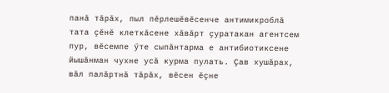панӑ тӑрӑх, пыл пӗрлешӗвӗсенче антимикроблӑ тата ҫӗнӗ клеткӑсене хӑвӑрт ҫуратакан агентсем пур, вӗсемпе ӳте сыпӑнтарма е антибиотиксене йышӑнман чухне усӑ курма пулать. Ҫав хушӑрах, вӑл палӑртнӑ тӑрӑх, вӗсен ӗҫне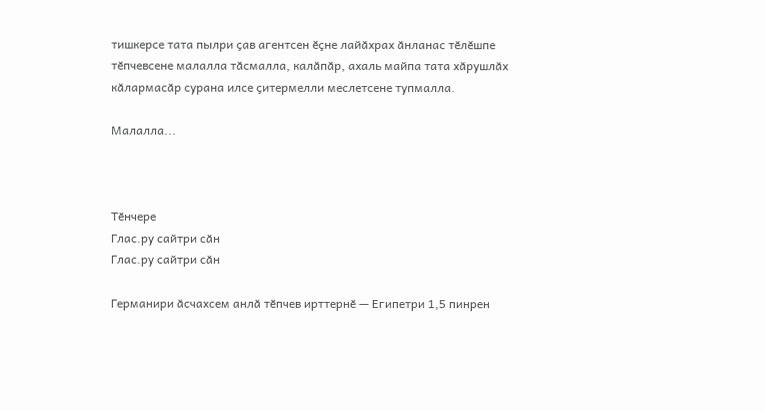тишкерсе тата пылри ҫав агентсен ӗҫне лайӑхрах ӑнланас тӗлӗшпе тӗпчевсене малалла тӑсмалла, калӑпӑр, ахаль майпа тата хӑрушлӑх кӑлармасӑр сурана илсе ҫитермелли меслетсене тупмалла.

Малалла...



Тӗнчере
Глас.ру сайтри сӑн
Глас.ру сайтри сӑн

Германири ӑсчахсем анлӑ тӗпчев ирттернӗ — Египетри 1,5 пинрен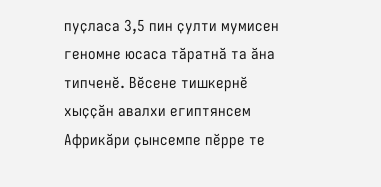пуҫласа 3,5 пин ҫулти мумисен геномне юсаса тӑратнӑ та ӑна типченӗ. Вӗсене тишкернӗ хыҫҫӑн авалхи египтянсем Африкӑри ҫынсемпе пӗрре те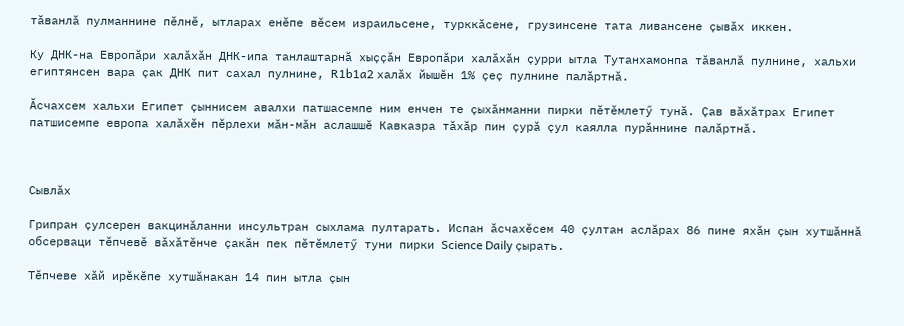тӑванлӑ пулманнине пӗлнӗ, ытларах енӗпе вӗсем израильсене, турккӑсене, грузинсене тата ливансене ҫывӑх иккен.

Ку ДНК-на Европӑри халӑхӑн ДНК-ипа танлаштарнӑ хыҫҫӑн Европӑри халӑхӑн ҫурри ытла Тутанхамонпа тӑванлӑ пулнине, хальхи египтянсен вара ҫак ДНК пит сахал пулнине, R1b1a2 халӑх йышӗн 1% ҫеҫ пулнине палӑртнӑ.

Ӑсчахсем хальхи Египет ҫыннисем авалхи патшасемпе ним енчен те ҫыхӑнманни пирки пӗтӗмлетӳ тунӑ. Ҫав вӑхӑтрах Египет патшисемпе европа халӑхӗн пӗрлехи мӑн-мӑн аслашшӗ Кавказра тӑхӑр пин ҫурӑ ҫул каялла пурӑннине палӑртнӑ.



Сывлӑх

Грипран ҫулсерен вакцинӑланни инсультран сыхлама пултарать. Испан ӑсчахӗсем 40 ҫултан аслӑрах 86 пине яхӑн ҫын хутшӑннӑ обсерваци тӗпчевӗ вӑхӑтӗнче ҫакӑн пек пӗтӗмлетӳ туни пирки Science Daily ҫырать.

Тӗпчеве хӑй ирӗкӗпе хутшӑнакан 14 пин ытла ҫын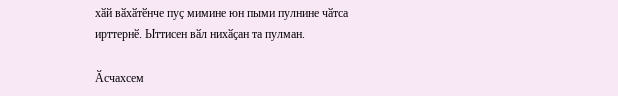хӑй вӑхӑтӗнче пуҫ мимине юн пыми пулнине чӑтса ирттернӗ. Ыттисен вӑл нихӑҫан та пулман.

Ӑсчахсем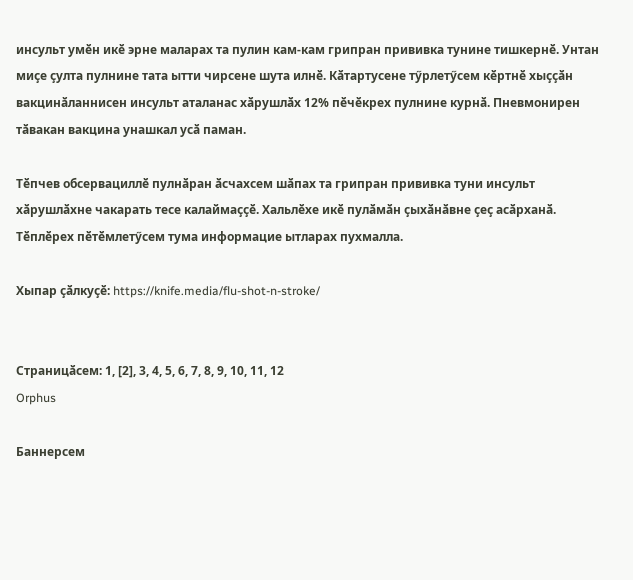инсульт умӗн икӗ эрне маларах та пулин кам-кам грипран прививка тунине тишкернӗ. Унтан миҫе ҫулта пулнине тата ытти чирсене шута илнӗ. Кӑтартусене тӳрлетӳсем кӗртнӗ хыҫҫӑн вакцинӑланнисен инсульт аталанас хӑрушлӑх 12% пӗчӗкрех пулнине курнӑ. Пневмонирен тӑвакан вакцина унашкал усӑ паман.

Тӗпчев обсервациллӗ пулнӑран ӑсчахсем шӑпах та грипран прививка туни инсульт хӑрушлӑхне чакарать тесе калаймаҫҫӗ. Хальлӗхе икӗ пулӑмӑн ҫыхӑнӑвне ҫеҫ асӑрханӑ. Тӗплӗрех пӗтӗмлетӳсем тума информацие ытларах пухмалла.

Хыпар ҫӑлкуҫӗ: https://knife.media/flu-shot-n-stroke/


Страницӑсем: 1, [2], 3, 4, 5, 6, 7, 8, 9, 10, 11, 12
Orphus

Баннерсем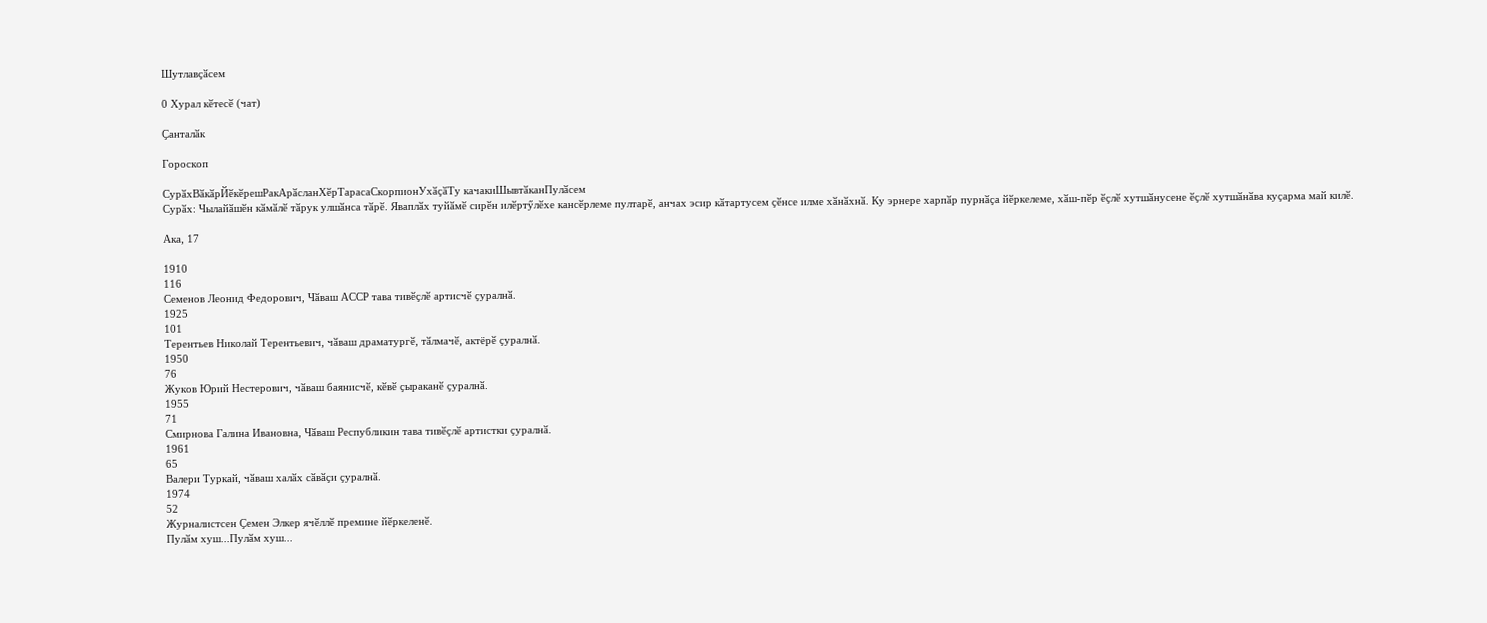Шутлавҫӑсем

0 Хурал кӗтесӗ (чат)

Ҫанталӑк

Гороскоп

СурӑхВӑкӑрЙӗкӗрешРакАрӑсланХӗрТарасаСкорпионУхӑҫӑТу качакиШывтӑканПулӑсем
Сурӑх: Чылайӑшӗн кӑмӑлӗ тӑрук улшӑнса тӑрӗ. Яваплӑх туйӑмӗ сирӗн илӗртӳлӗхе кансӗрлеме пултарӗ, анчах эсир кӑтартусем ҫӗнсе илме хӑнӑхнӑ. Ку эрнере харпӑр пурнӑҫа йӗркелеме, хӑш-пӗр ӗҫлӗ хутшӑнусене ӗҫлӗ хутшӑнӑва куҫарма май килӗ.

Ака, 17

1910
116
Семенов Леонид Федорович, Чӑваш АССР тава тивӗҫлӗ артисчӗ ҫуралнӑ.
1925
101
Терентьев Николай Терентьевич, чӑваш драматургӗ, тӑлмачӗ, актёрӗ ҫуралнӑ.
1950
76
Жуков Юрий Нестерович, чӑваш баянисчӗ, кӗвӗ ҫыраканӗ ҫуралнӑ.
1955
71
Смирнова Галина Ивановна, Чӑваш Республикин тава тивӗҫлӗ артистки ҫуралнӑ.
1961
65
Валери Туркай, чӑваш халӑх сӑвӑҫи ҫуралнӑ.
1974
52
Журналистсен Ҫемен Элкер ячӗллӗ премине йӗркеленӗ.
Пулӑм хуш...Пулӑм хуш...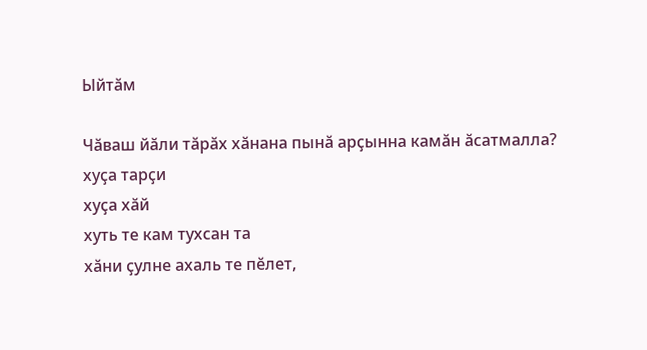Ыйтӑм

Чӑваш йӑли тӑрӑх хӑнана пынӑ арҫынна камӑн ӑсатмалла?
хуҫа тарҫи
хуҫа хӑй
хуть те кам тухсан та
хӑни ҫулне ахаль те пӗлет,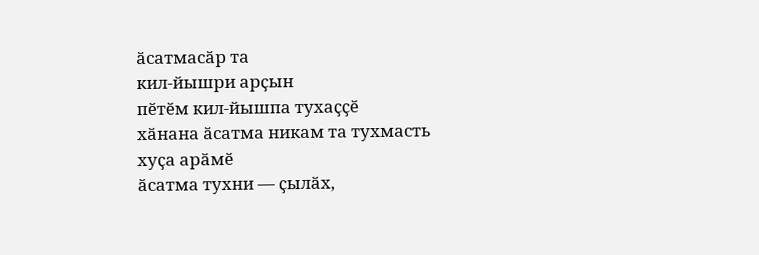ӑсатмасӑр та
кил-йышри арҫын
пӗтӗм кил-йышпа тухаҫҫӗ
хӑнана ӑсатма никам та тухмасть
хуҫа арӑмӗ
ӑсатма тухни — ҫылӑх,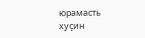юрамасть
хуҫин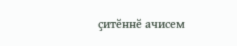ҫитӗннӗ ачисем